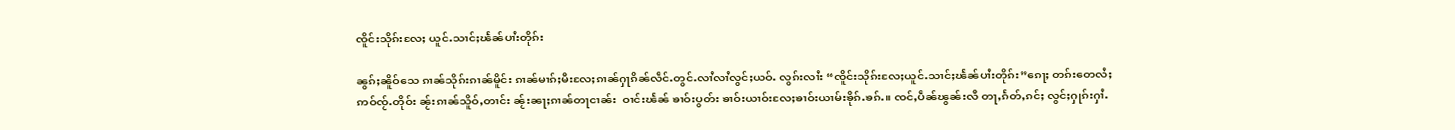ၸိူင်းသိုၵ်းလႄႈ ယူင်ႉသၢင်ႈၽႅၼ်ပၢႆးတိုၵ်း

ၼွၵ်ႈၼိူဝ်သေ ၵၢၼ်သိုၵ်းၵၢၼ်မိူင်း ၵၢၼ်မၢၵ်ႈမီးလႄႈၵၢၼ်ႁႃၵိၼ်လဵင်ႉတွင်ႉလၢႆလၢႆလွင်ႈယဝ်ႉ လွၵ်းလၢႆး “ၸိူင်းသိုၵ်းလႄႈယူင်ႉသၢင်ႈၽႅၼ်ပၢႆးတိုၵ်း”ၵေႃႈ တၵ်းတေလႆႈဢဝ်ၸႂ်ႉတိုဝ်း ၼႂ်းၵၢၼ်သိူဝ်ႇတၢင်း ၼႂ်းၼႃႈၵၢၼ်တႃငၢၼ်း  ဝၢင်းၽႅၼ် ၶၢဝ်းပွတ်း ၶၢဝ်းယၢဝ်းလႄႈၶၢဝ်းယၢမ်းၶိုၵ်ႉၶၵ်ႉ။ ၸင်ႇပဵၼ်ၽွၼ်းလီ တႃႇၵႅတ်ႇၵင်ႈ လွင်ႈႁုၵ်းႁၢႆႉ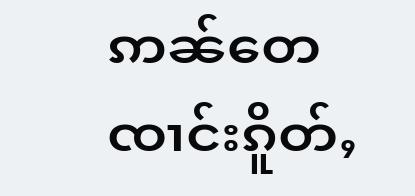ဢၼ်တေၸၢင်းၵိူတ်ႇ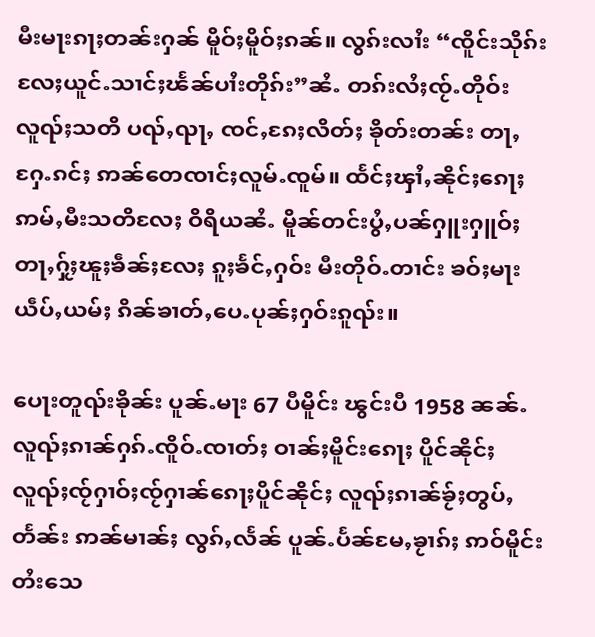မီးမႃးၵႃႈတၼ်းႁၼ် မိူဝ်ႈမိူဝ်ႈၵၼ်။ လွၵ်းလၢႆး “ၸိူင်းသိုၵ်းလႄႈယူင်ႉသၢင်ႈၽႅၼ်ပၢႆးတိုၵ်း”ၼႆႉ တၵ်းလႆႈၸႂ်ႉတိုဝ်း လူၺ်ႈသတိ ပၺ်ႇၺႃႇ ၸင်ႇၵႄႈလိတ်ႈ ၶိုတ်းတၼ်း တႃႇႁႄႉၵင်ႈ ဢၼ်တေၸၢင်ႈလူမ်ႉၸူမ်။ ထႅင်ႈၾၢႆႇၼိုင်ႈၵေႃႈ ဢမ်ႇမီးသတိလႄႈ ဝိရိယၼႆႉ မိူၼ်တင်းပွႆႇပၼ်ႁူးႁူဝ်ႈ တႃႇႁႂ်ႈၽူႈၶဵၼ်ႈလႄႈ ၵူႈၶႅင်ႇႁဝ်း မီးတိုဝ်ႉတၢင်း ၶဝ်ႈမႃးယဵပ်ႇယမ်ႈ ၵိၼ်ၶၢတ်ႇပေႉပုၼ်ႈႁဝ်းၵူၺ်း။

ပေႃးတူၺ်းၶိုၼ်း ပူၼ်ႉမႃး 67 ပီမိူင်း ၽွင်းပီ 1958 ၼၼ်ႉ လူၺ်ႈၵၢၼ်ႁၵ်ႉၸိူဝ်ႉၸၢတ်ႈ ဝၢၼ်ႈမိူင်းၵေႃႈ ပိူင်ၼိုင်ႈ လူၺ်ႈၸႂ်ႁၢဝ်ႈၸႂ်ႁၢၼ်ၵေႃႈပိူင်ၼိုင်ႈ လူၺ်ႈၵၢၼ်ၶႂ်ႈတွပ်ႇတႅၼ်း ဢၼ်မၢၼ်ႈ လွၵ်ႇလႅၼ် ပူၼ်ႉပႅၼ်မႄႇၶႂၢၵ်ႈ ဢဝ်မိူင်းတႆးသေ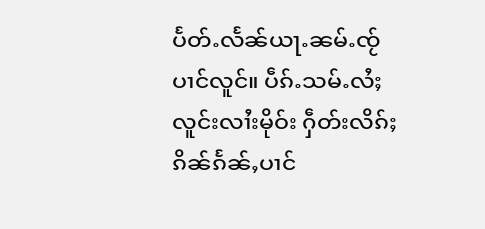ပႅတ်ႉလႅၼ်ယႃႉၼမ်ႉၸႂ်ပၢင်လူင်။ ပဵၵ်ႉသမ်ႉလႆႈလူင်းလၢႆးမိုဝ်း ႁဵတ်းလိၵ်ႈၵိၼ်ၵႅၼ်ႇပၢင်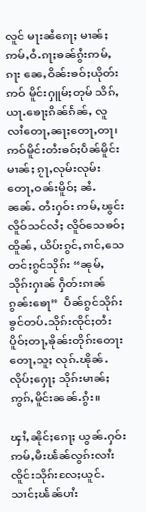လူင် မႃးၼႆၵေႃႈ မၢၼ်ႈဢမ်ႇဝႆႉၵႃႈၶၼ်ၵွႆးဢမ်ႇၵႃး ၼေႇဝိၼ်းၶဝ်ႈယိုတ်းဢဝ် မိူင်းႁူမ်ႈတုမ် သိၵ်ႇယႃႉၶေႃႈၵိၼ်ၵႅၼ်ႇ လူလၢႆတေႃႇၼႃႈတေႃႇတႃ၊ ဢဝ်မိူင်းတႆးၶဝ်ႈပဵၼ်မိူင်းမၢၼ်ႈ ၵႂႃႇလုမ်းလုမ်းတေႃႇဝၼ်းမိူဝ်ႈ ၼႆႉၼၼ်ႉ တႆးႁဝ်း ဢမ်ႇၽွင်းလိူဝ်သင်လႆႈ လိူဝ်သေၶဝ်ႈထိူၼ်ႇ ယိပ်းၵွင်ႇၵၢင်ႇသေ တင်ႈၵွင်သိုၵ်း “ၼုမ်ႇသိုၵ်းႁၢၼ် ႁဵတ်းၵၢၼ်ၵွၼ်းၶေႃ”  ပဵၼ်ၵွင်သိုၵ်း ၶွင်တပ်ႉသိုၵ်းၸိုင်ႈတႆး ပိူဝ်ႈတႃႇၶိုၼ်းတိုၵ်းတေႃးတေႃႇသူႈ လုၵ်ႉၽိုၼ်ႉလိုပ်ႈႁေႃႈ သိုၵ်းမၢၼ်ႈဢွၵ်ႇမိူင်းၼၼ်ႉၵွႆး။

ၾၢႆႇၼိုင်ႈၵေႃႈ ယွၼ်ႉႁဝ်းဢမ်ႇမီးၽႅၼ်လွၵ်းလၢႆး ၸိူင်းသိုၵ်းလႄႈယူင်ႉသၢင်ႈၽႅၼ်ပၢႆး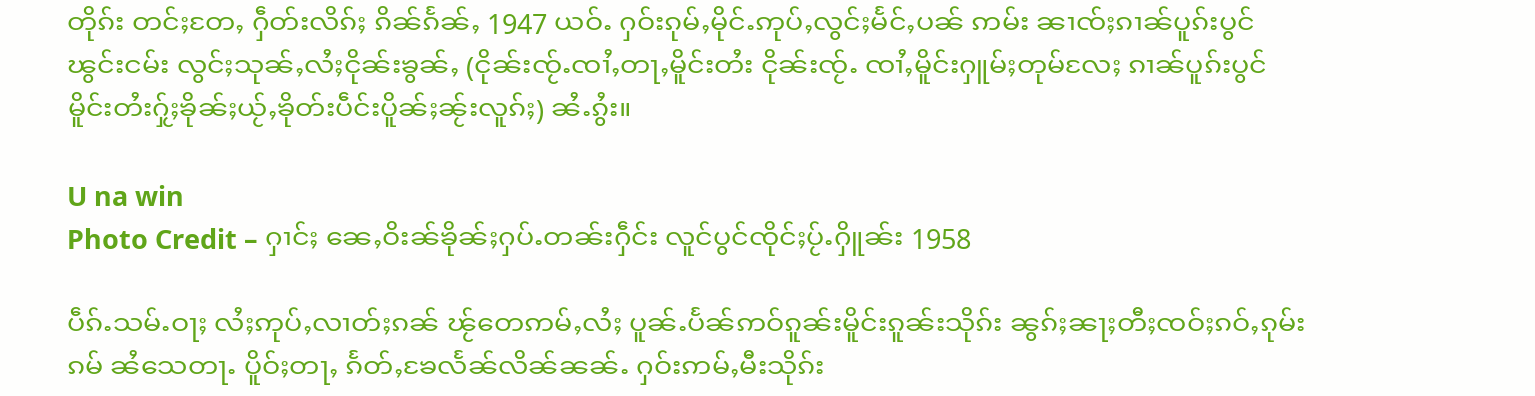တိုၵ်း တင်ႈတႄႇ ႁဵတ်းလိၵ်ႈ ၵိၼ်ၵႅၼ်ႇ 1947 ယဝ်ႉ ႁဝ်းၵုမ်ႇမိုင်ႉဢုပ်ႇလွင်ႈမႅင်ႇပၼ် ဢမ်း ၼၢၸ်ႈၵၢၼ်ပူၵ်းပွင်ၽွင်းငမ်း လွင်ႈသုၼ်ႇလႆႈငိုၼ်းၶွၼ်ႇ (ငိုၼ်းၸႂ်ႉၸၢႆႇတႃႇမိူင်းတႆး ငိုၼ်းၸႂ်ႉ ၸၢႆႇမိူင်းႁူမ်ႈတုမ်လႄႈ ၵၢၼ်ပူၵ်းပွင်မိူင်းတႆးႁႂ်ႈၶိုၼ်ႈယႂ်ႇၶိုတ်းပဵင်းပိူၼ်ႈၼႂ်းလူၵ်ႈ) ၼႆႉၵွႆး။

U na win
Photo Credit – ႁၢင်ႈ ၼေႇဝိးၼ်ၶိုၼ်ႈႁပ်ႉတၼ်းႁဵင်း လူင်ပွင်ၸိုင်ႈပႂ်ႉႁိူၼ်း 1958

ပဵၵ်ႉသမ်ႉဝႃႈ လႆႈဢုပ်ႇလၢတ်ႈၵၼ် ၽႂ်တေဢမ်ႇလႆႈ ပူၼ်ႉပႅၼ်ဢဝ်ၵူၼ်းမိူင်းၵူၼ်းသိုၵ်း ၼွၵ်ႈၼႃႈတီႈၸဝ်ႈၵဝ်ႇၵုမ်းၵမ် ၼႆသေတႃႉ ပိူဝ်ႈတႃႇ ၵႅတ်ႇၶႄလႅၼ်လိၼ်ၼၼ်ႉ ႁဝ်းဢမ်ႇမီးသိုၵ်း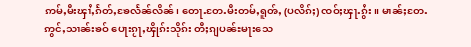ဢမ်ႇမီးၾၢႆႇၵႅတ်ႇၶႄလႅၼ်လိၼ်၊ တေႃႉတႄႉမီးတမ်ႇရူၻ်ႇ (ပလိၵ်ႈ) ၸဝ်ႈၾႃႉၵွႆး ။ မၢၼ်ႈတႄႉ ဢွင်ႇသၢၼ်းၶဝ် ပေႃးၵႂႃႇၾိုၵ်းသိုၵ်း တီႈၵျပၼ်ႊမႃးသေ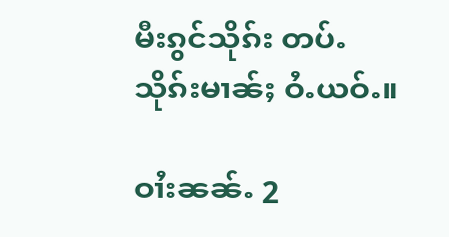မီးၵွင်သိုၵ်း တပ်ႉသိုၵ်းမၢၼ်ႈ ဝႆႉယဝ်ႉ။

ဝၢႆးၼၼ်ႉ 2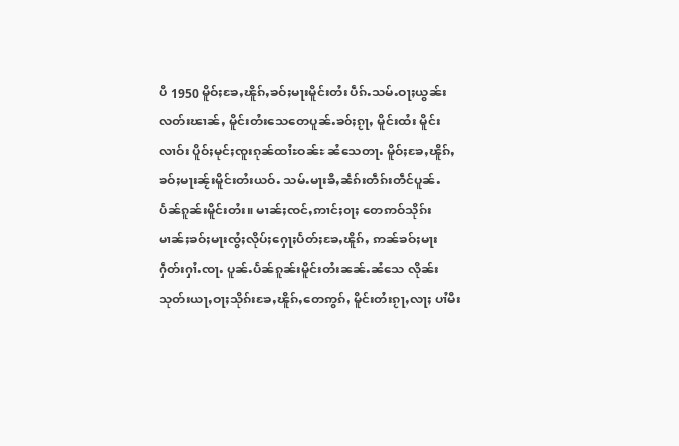ပီ 1950 မိူဝ်ႈၶႄႇၽိူၵ်ႇၶဝ်ႈမႃးမိူင်းတႆး ပဵၵ်ႉသမ်ႉဝႃႈယွၼ်းလတ်းၽၢၼ်ႇ မိူင်းတႆးသေတေပူၼ်ႉၶဝ်ႈၵႂႃႇ မိူင်းထႆး မိူင်းလၢဝ်း ပိူဝ်ႈမုင်ႈၸူးၵုၼ်ထၢႆႊဝၼ်ႊ ၼႆသေတႃႉ မိူဝ်ႈၶႄႇၽိူၵ်ႇၶဝ်ႈမႃးၼႂ်းမိူင်းတႆးယဝ်ႉ သမ်ႉမႃးၶီႇၼဵၵ်းတဵၵ်းတဵင်ပူၼ်ႉပႅၼ်ၵူၼ်းမိူင်းတႆး။ မၢၼ်ႈၸင်ႇဢၢင်ႈဝႃႈ တေဢဝ်သိုၵ်းမၢၼ်ႈၶဝ်ႈမႃးၸွႆႈလိုပ်ႈႁေႃႈပႅတ်ႈၶႄႇၽိူၵ်ႇ ဢၼ်ၶဝ်ႈမႃးႁဵတ်းႁၢႆႉၸႃႉ ပူၼ်ႉပႅၼ်ၵူၼ်းမိူင်းတႆးၼၼ်ႉၼႆသေ လိုၼ်းသုတ်းယႃႇဝႃႈသိုၵ်းၶႄႇၽိူၵ်ႇတေဢွၵ်ႇ မိူင်းတႆးၵႂႃႇလႃႈ ပၢႆမီး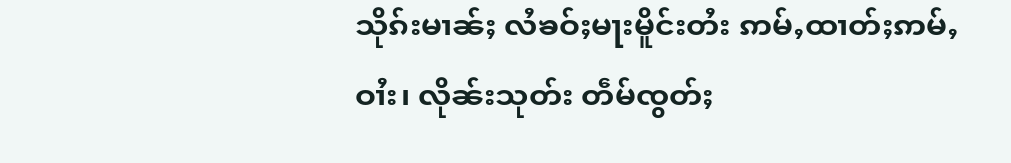သိုၵ်းမၢၼ်ႈ လႆၶဝ်ႈမႃးမိူင်းတႆး ဢမ်ႇထၢတ်ႈဢမ်ႇဝၢႆး၊ လိုၼ်းသုတ်း တဵမ်ၸွတ်ႈ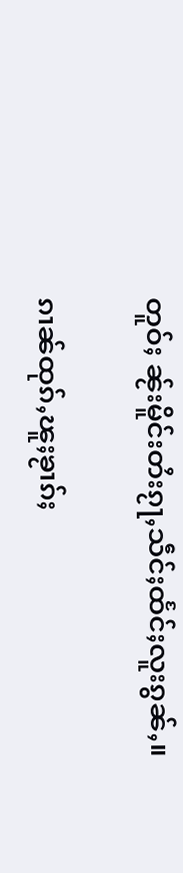တူဝ်ႈ ၼႂ်းမိူင်းတႆးၵႂႃႇသဵင်ႈထႅင်ႈလူးၵွၼ်ႇ။

ၵၢၼ်ထုၵ်ႇၽူႈၶႂၢၵ်ႈ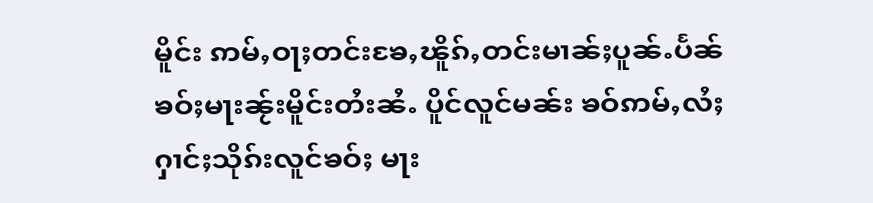မိူင်း ဢမ်ႇဝႃႈတင်းၶႄႇၽိူၵ်ႇတင်းမၢၼ်ႈပူၼ်ႉပႅၼ်ၶဝ်ႈမႃးၼႂ်းမိူင်းတႆးၼႆႉ ပိူင်လူင်မၼ်း ၶဝ်ဢမ်ႇလႆႈႁၢင်ႈသိုၵ်းလူင်ၶဝ်ႈ မႃး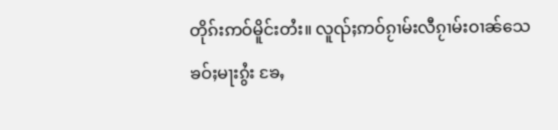တိုၵ်းဢဝ်မိူင်းတႆး။ လူၺ်ႈဢဝ်ၵႂၢမ်းလီၵႂၢမ်းဝၢၼ်သေၶဝ်ႈမႃးၵွႆး ၶႄႇ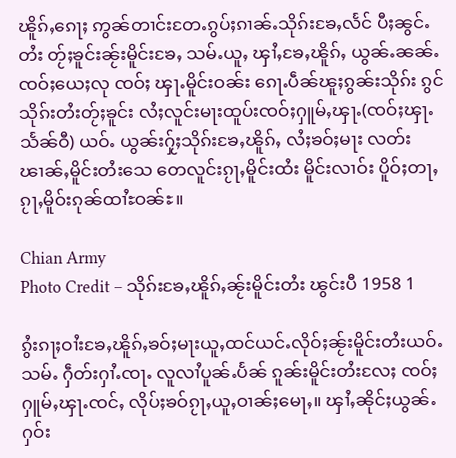ၽိူၵ်ႇၵေႃႈ ဢွၼ်တၢင်းတႄႉၵွပ်ႈၵၢၼ်ႉသိုၵ်းၶႄႇလႅင် ပီႈၼွင်ႉတႆး တႂ်ႈၶူင်းၼႂ်းမိူင်းၶႄႇ သမ်ႉယူႇ ၾၢႆႇၶႄႇၽိူၵ်ႇ ယွၼ်ႉၼၼ်ႉ ၸဝ်ႈယေႈလု ၸဝ်ႈ ၾႃႉမိူင်းဝၼ်း ၵေႃႉပဵၼ်ၽူႈၵွၼ်းသိုၵ်း ၵွင်သိုၵ်းတႆးတႂ်ႈၶူင်း လႆႈလူင်းမႃးထူပ်းၸဝ်ႈႁူမ်ႇၾႃႉ(ၸဝ်ႈၾႃႉသႅၼ်ဝီ) ယဝ်ႉ ယွၼ်းႁႂ်ႈသိုၵ်းၶႄႇၽိူၵ်ႇ လႆႈၶဝ်ႈမႃး လတ်းၽၢၼ်ႇမိူင်းတႆးသေ တေလူင်းၵႂႃႇမိူင်းထႆး မိူင်းလၢဝ်း ပိူဝ်ႈတႃႇၵႂႃႇမိူဝ်းၵုၼ်ထၢႆႊဝၼ်ႊ။

Chian Army
Photo Credit – သိုၵ်းၶႄႇၽိူၵ်ႇၼႂ်းမိူင်းတႆး ၽွင်းပီ 1958 1

ၵွႆးၵႃႈဝၢႆးၶႄႇၽိူၵ်ႇၶဝ်ႈမႃးယူႇထင်ယင်ႉလိုဝ်ႈၼႂ်းမိူင်းတႆးယဝ်ႉသမ်ႉ ႁဵတ်းႁၢႆႉၸႃႉ လူလၢႆပူၼ်ႉပႅၼ် ၵူၼ်းမိူင်းတႆးလႄႈ ၸဝ်ႈႁူမ်ႇၾႃႉၸင်ႇ လိုပ်ႈၶဝ်ၵႂႃႇယူႇဝၢၼ်ႈမေႃႇ။ ၾၢႆႇၼိုင်ႈယွၼ်ႉႁဝ်း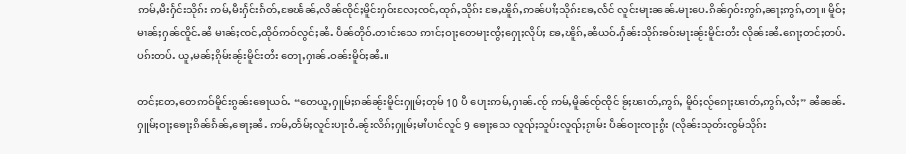ဢမ်ႇမီးႁႅင်းသိုၵ်း ဢမ်ႇမီးႁႅင်းၵႅတ်ႇၶႄၽႅၼ်ႇလိၼ်ၸိုင်ႈမိူင်းႁဝ်းလႄႈၸင်ႇထုၵ်ႇသိုၵ်း ၶႄႇၽိူၵ်ႇဢၼ်ပၢႆႈသိုၵ်းၶႄႇလႅင် လူင်းမႃးၼၼ်ႉမႃးပေႉၵိၼ်ႁဝ်းဢွၵ်ႇၼႃႈဢွၵ်ႇတႃ။ မိူဝ်ႈမၢၼ်ႈႁၼ်ၸိူင်ႉၼႆ မၢၼ်ႈၸင်ႇထိုဝ်ဢဝ်လွင်ႈၼႆႉ ပဵၼ်တိုဝ်ႉတၢင်းသေ ဢၢင်ႈဝႃႈတေမႃးၸွႆႈႁေႃႈလိုပ်ႈ ၶႄႇၽိူၵ်ႇၼႆယဝ်ႉႁႅၼ်းသိုၵ်းၶဝ်းမႃးၼႂ်းမိူင်းတႆး လိုၼ်းၼႆႉၵေႃႈတင်ႈတပ်ႉပၵ်းတပ်ႉ ယူႇမၼ်ႈၵိုမ်းၼႂ်းမိူင်းတႆး တေႃႇႁၢၼ်ႉဝၼ်းမိူဝ်ႈၼႆႉ။

တင်ႈတႄႇတေဢဝ်မိူင်းၵွၼ်းၶေႃယဝ်ႉ “တေယူႇႁူမ်ႈၵၼ်ၼႂ်းမိူင်းႁူမ်ႈတုမ် 10 ပီ ပေႃးဢမ်ႇႁၢၼ်ႉၸႂ် ဢမ်ႇမိူၼ်ၸႂ်ၸိုင် ၶႂ်ႈၽၢတ်ႇဢွၵ်ႇ မိူဝ်ႈလႂ်ၵေႃႈၽၢတ်ႇဢွၵ်ႇလႆႈ” ၼႆၼၼ်ႉ ႁူမ်ႈဝႃႈၶေႃႈၵိၼ်ၵႅၼ်ႇၶေႃႈၼႆႉ ဢမ်ႇတႅမ်ႈလူင်းပႃးဝႆႉၼႂ်းလိၵ်ႈႁူမ်ႈမၢႆပၢင်လူင် 9 ၶေႃႈသေ လူၺ်ႈသူပ်းလူၺ်ႈၵႂၢမ်း ပဵၼ်ဝႃးၸႃးၵွႆး (လိုၼ်းသုတ်းၸွမ်သိုၵ်း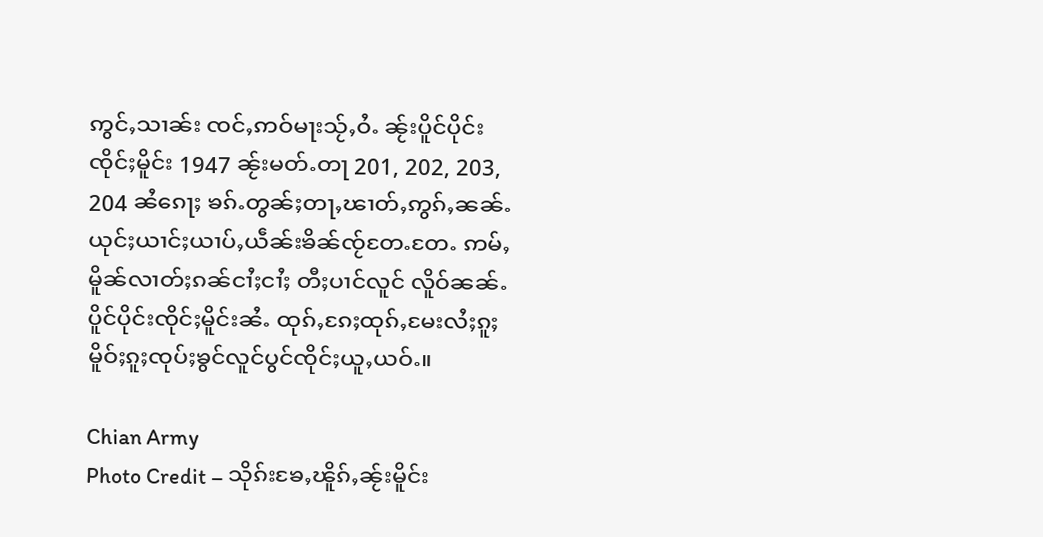ဢွင်ႇသၢၼ်း ၸင်ႇဢဝ်မႃးသႂ်ႇဝႆႉ ၼႂ်းပိူင်ပိုင်းၸိုင်ႈမိူင်း 1947 ၼႂ်းမတ်ႉတႃ 201, 202, 203, 204 ၼႆၵေႃႈ ၶၵ်ႉတွၼ်ႈတႃႇၽၢတ်ႇဢွၵ်ႇၼၼ်ႉ ယုင်ႈယၢင်ႈယၢပ်ႇယဵၼ်းၶိၼ်ၸႂ်တႄႉတႄႉ ဢမ်ႇမိူၼ်လၢတ်ႈၵၼ်ငၢႆႈငၢႆႈ တီႈပၢင်လူင် လိူဝ်ၼၼ်ႉပိူင်ပိုင်းၸိုင်ႈမိူင်းၼႆႉ ထုၵ်ႇၵႄႈထုၵ်ႇမႄးလႆႈၵူႈမိူဝ်ႈၵူႈၸုပ်ႈၶွင်လူင်ပွင်ၸိုင်ႈယူႇယဝ်ႉ။

Chian Army
Photo Credit – သိုၵ်းၶႄႇၽိူၵ်ႇၼႂ်းမိူင်း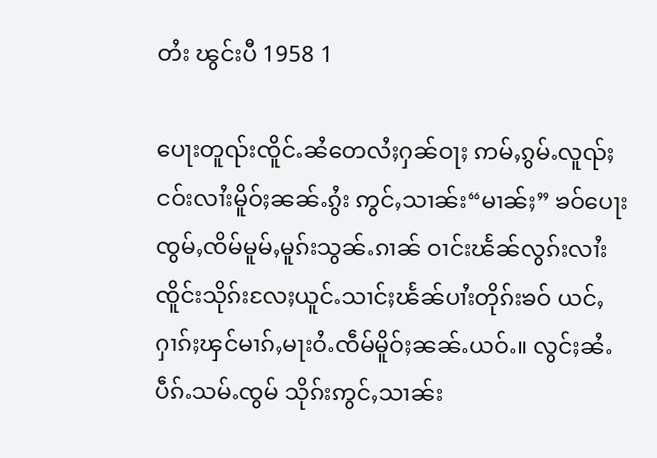တႆး ၽွင်းပီ 1958 1

ပေႃးတူၺ်းၸိူင်ႉၼႆတေလႆႈႁၼ်ဝႃႈ ဢမ်ႇၵွမ်ႉလူၺ်ႈငဝ်းလၢႆးမိူဝ်ႈၼၼ်ႉၵွႆး ဢွင်ႇသၢၼ်း“မၢၼ်ႈ” ၶဝ်ပေႃး ၸွမ်ႇၸိမ်မူမ်ႇမူၵ်းသွၼ်ႉၵၢၼ် ဝၢင်းၽႅၼ်လွၵ်းလၢႆးၸိူင်းသိုၵ်းလႄႈယူင်ႉသၢင်ႈၽႅၼ်ပၢႆးတိုၵ်းၶဝ် ယင်ႇႁၢၵ်ႈၾင်မၢၵ်ႇမႃးဝႆႉၸဵမ်မိူဝ်ႈၼၼ်ႉယဝ်ႉ။ လွင်ႈၼႆႉ ပဵၵ်ႉသမ်ႉၸွမ် သိုၵ်းဢွင်ႇသၢၼ်း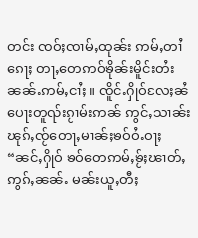တင်း ၸဝ်ႈၸၢမ်ႇထုၼ်း ဢမ်ႇတၢႆၵေႃႈ တႃႇတေဢဝ်ၶိုၼ်းမိူင်းတႆးၼၼ်ႉဢမ်ႇငၢႆႈ။ ၸိူင်ႉႁိုဝ်လႄႈၼႆ ပေႃးတူၺ်းၵႂၢမ်းဢၼ် ဢွင်ႇသၢၼ်းၽုၵ်ႇၸႂ်တေႃႇမၢၼ်ႈၶဝ်ဝႆႉဝႃႈ “ၼင်ႇႁိုဝ် ၶဝ်တေဢမ်ႇၶႂ်ႈၽၢတ်ႇဢွၵ်ႇၼၼ်ႉ မၼ်းယူႇတီႈ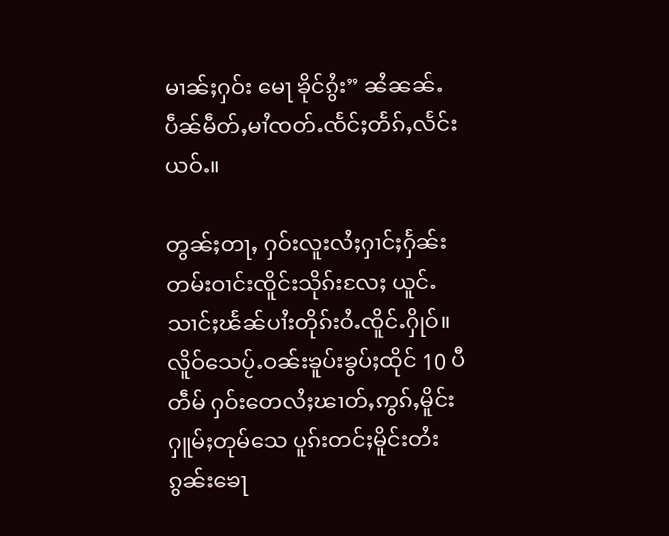မၢၼ်ႈႁဝ်း မေႃ ၶိုင်ၵွႆး” ၼႆၼၼ်ႉ ပဵၼ်မဵတ်ႇမၢႆၸတ်ႉၸႅင်ႈတႅၵ်ႇလႅင်းယဝ်ႉ။

တွၼ်ႈတႃႇ ႁဝ်းလူးလႆႈႁၢင်ႈႁႅၼ်းတမ်းဝၢင်းၸိူင်းသိုၵ်းလႄႈ ယူင်ႉသၢင်ႈၽႅၼ်ပၢႆးတိုၵ်းဝႆႉၸိူင်ႉႁိုဝ်။ လိူဝ်သေပႂ်ႉဝၼ်းၶူပ်းၶွပ်ႈထိုင် 10 ပီတဵမ် ႁဝ်းတေလႆႈၽၢတ်ႇဢွၵ်ႇမိူင်းႁူမ်ႈတုမ်သေ ပူၵ်းတင်ႈမိူင်းတႆးၵွၼ်းၶေႃ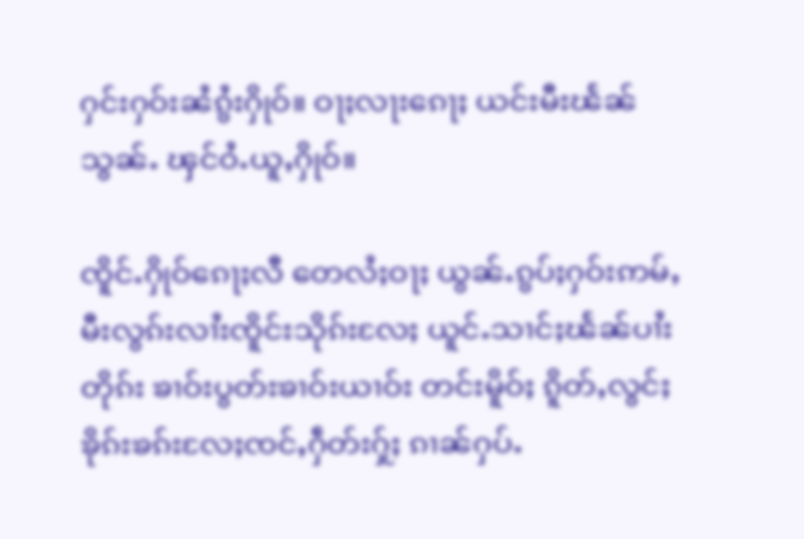ႁင်းႁဝ်းၼႆၵွႆးႁိုဝ်။ ဝႃႈလႃးၵေႃႈ ယင်းမီးၽႅၼ်သွၼ်ႉ ၾင်ဝႆႉယူႇႁိုဝ်။

ၸိူင်ႉႁိုဝ်ၵေႃႈလီ တေလႆႈဝႃႈ ယွၼ်ႉၵွပ်ႈႁဝ်းဢမ်ႇမီးလွၵ်းလၢႆးၸိူင်းသိုၵ်းလႄႈ ယူင်ႉသၢင်ႈၽႅၼ်ပၢႆးတိုၵ်း ၶၢဝ်းပွတ်းၶၢဝ်းယၢဝ်း တင်းမိူဝ်ႈ ၵိူတ်ႇလွင်ႈၶိုၵ်းၶၵ်းလႄႈၸင်ႇႁဵတ်းႁႂ်ႈ ၵၢၼ်ႁပ်ႉ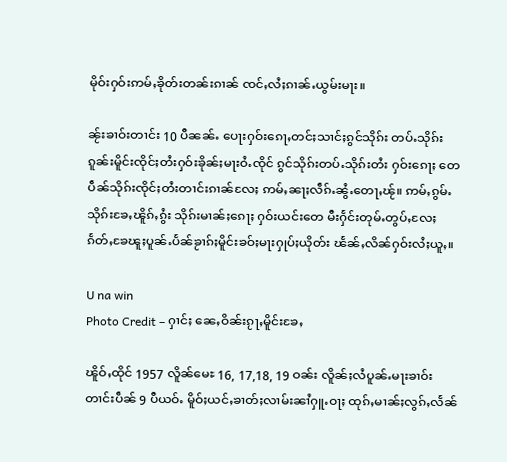မိုဝ်းႁဝ်းဢမ်ႇၶိုတ်းတၼ်းၵၢၼ် ၸင်ႇလႆႈၵၢၼ်ႉယွမ်းမႃး။

ၼႂ်းၶၢဝ်းတၢင်း 10 ပီၼၼ်ႉ ပေႃးႁဝ်းၵေႃႇတင်ႈသၢင်ႈၵွင်သိုၵ်း တပ်ႉသိုၵ်းၵူၼ်းမိူင်းၸိုင်ႈတႆးႁဝ်းၶိုၼ်ႈမႃးဝႆႉၸိုင် ၵွင်သိုၵ်းတပ်ႉသိုၵ်းတႆး ႁဝ်းၵေႃႈ တေပဵၼ်သိုၵ်းၸိုင်ႈတႆးတၢင်းၵၢၼ်လႄႈ ဢမ်ႇၼႃႈလဵၵ်ႉၼွႆႉတေႃႇၽႂ်။ ဢမ်ႇၵွမ်ႉသိုၵ်းၶႄႇၽိူၵ်ႇၵွႆး သိုၵ်းမၢၼ်ႈၵေႃႈ ႁဝ်းယင်းတေ မီးႁႅင်းတုမ်ႉတွပ်ႇလႄႈၵႅတ်ႇၶႄၽူႈပူၼ်ႉပႅၼ်ၶႂၢၵ်ႈမိူင်းၶဝ်ႈမႃးႁုပ်ႈယိုတ်း ၽႅၼ်ႇလိၼ်ႁဝ်းလႆႈယူႇ။

U na win
Photo Credit – ႁၢင်ႈ ၼေႇဝိၼ်းၵႂႃႇမိူင်းၶႄႇ

ၽိူဝ်ႇထိုင် 1957 လိူၼ်မေႊ 16, 17,18, 19 ဝၼ်း လိူၼ်ႈလႆပူၼ်ႉမႃးၶၢဝ်းတၢင်းပဵၼ် 9 ပီယဝ်ႉ မိူဝ်ႈယင်ႇၶၢတ်ႈလၢမ်းၼၢႆႁူႉဝႃႈ ထုၵ်ႇမၢၼ်ႈလွၵ်ႇလႅၼ်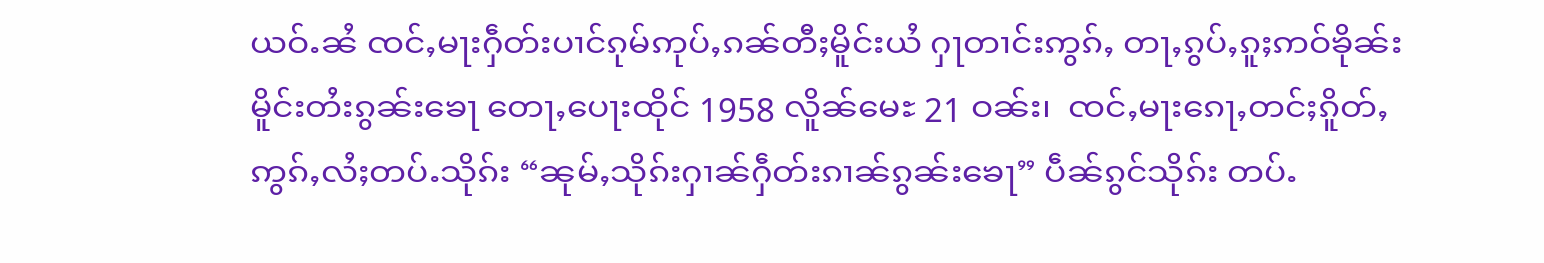ယဝ်ႉၼႆ ၸင်ႇမႃးႁဵတ်းပၢင်ၵုမ်ဢုပ်ႇၵၼ်တီႈမိူင်းယႆ ႁႃတၢင်းဢွၵ်ႇ တႃႇၵွပ်ႇၵူႈဢဝ်ၶိုၼ်းမိူင်းတႆးၵွၼ်းၶေႃ တေႃႇပေႃးထိုင် 1958 လိူၼ်မေႊ 21 ဝၼ်း၊  ၸင်ႇမႃးၵေႃႇတင်ႈၵိူတ်ႇဢွၵ်ႇလႆႈတပ်ႉသိုၵ်း “ၼုမ်ႇသိုၵ်းႁၢၼ်ႁဵတ်းၵၢၼ်ၵွၼ်းၶေႃ” ပဵၼ်ၵွင်သိုၵ်း တပ်ႉ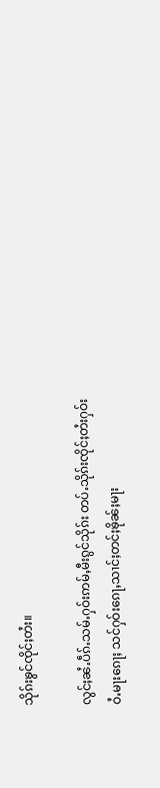သိုၵ်းၶွင်ၸိုင်ႈတႆး။

လွင်ႈၼႆႉပဵၵ်ႉသမ်ႉႁဝ်းဢမ်ႇမီးၵွင်သိုၵ်း တပ်ႉသိုၵ်းၸိုင်ႈတႆးႁဝ်းဝႆႉမႃးၵေႃႈ သင်ႁဝ်းၵေႃႇသၢင်ႈတင်ႈၶိုၼ်ႈမႃး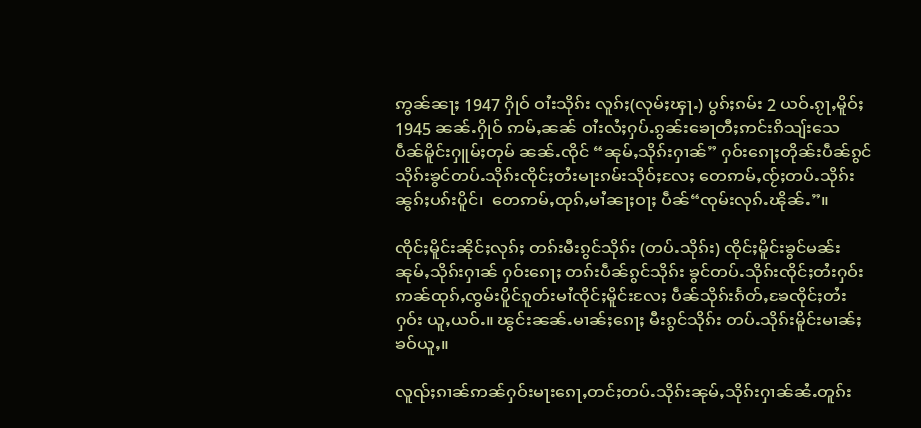ဢွၼ်ၼႃႈ 1947 ႁိုဝ် ဝၢႆးသိုၵ်း လူၵ်ႈ(လုမ်ႈၾႃႉ) ပွၵ်ႈၵမ်း 2 ယဝ်ႉၵႂႃႇမိူဝ်ႈ 1945 ၼၼ်ႉႁိုဝ် ဢမ်ႇၼၼ် ဝၢႆးလႆႈႁပ်ႉၵွၼ်းၶေႃတီႈဢင်းၵိသျ်းသေ ပဵၼ်မိူင်းႁူမ်ႈတုမ် ၼၼ်ႉၸိုင် “ၼုမ်ႇသိုၵ်းႁၢၼ်” ႁဝ်းၵေႃႈတိုၼ်းပဵၼ်ၵွင်သိုၵ်းၶွင်တပ်ႉသိုၵ်းၸိုင်ႈတႆးမႃးၵမ်းသိုဝ်ႈလႄႈ တေဢမ်ႇၸႂ်ႈတပ်ႉသိုၵ်းၼွၵ်ႈပၵ်းပိူင်၊  တေဢမ်ႇထုၵ်ႇမၢႆၼႃႈဝႃႈ ပဵၼ်“ၸုမ်းလုၵ်ႉၽိုၼ်ႉ”။

ၸိုင်ႈမိူင်းၼိုင်ႈလုၵ်ႈ တၵ်းမီးၵွင်သိုၵ်း (တပ်ႉသိုၵ်း) ၸိုင်ႈမိူင်းၶွင်မၼ်း ၼုမ်ႇသိုၵ်းႁၢၼ် ႁဝ်းၵေႃႈ တၵ်းပဵၼ်ၵွင်သိုၵ်း ၶွင်တပ်ႉသိုၵ်းၸိုင်ႈတႆးႁဝ်းဢၼ်ထုၵ်ႇၸွမ်းပိူင်ၵူတ်းမၢႆၸိုင်ႈမိူင်းလႄႈ ပဵၼ်သိုၵ်းၵႅတ်ႇၶႄၸိုင်ႈတႆးႁဝ်း ယူႇယဝ်ႉ။ ၽွင်းၼၼ်ႉမၢၼ်ႈၵေႃႈ မီးၵွင်သိုၵ်း တပ်ႉသိုၵ်းမိူင်းမၢၼ်ႈၶဝ်ယူႇ။

လူၺ်ႈၵၢၼ်ဢၼ်ႁဝ်းမႃးၵေႃႇတင်ႈတပ်ႉသိုၵ်းၼုမ်ႇသိုၵ်းႁၢၼ်ၼႆႉတူၵ်း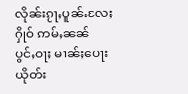လိုၼ်းၵႂႃႇပူၼ်ႉလႄႈႁိုဝ် ဢမ်ႇၼၼ် ပွင်ႇဝႃႈ မၢၼ်ႈပေႃးယိုတ်း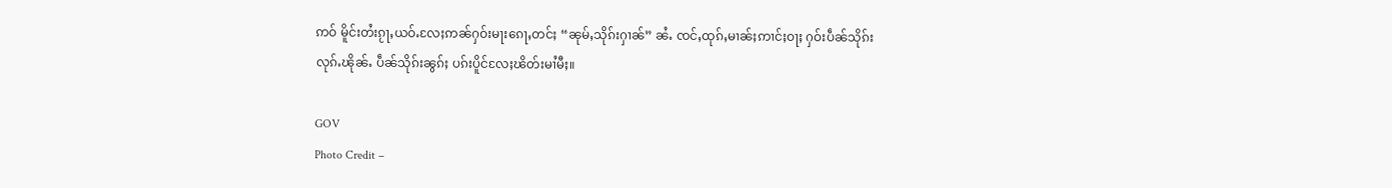ဢဝ် မိူင်းတႆးၵႂႃႇယဝ်ႉလႄႈဢၼ်ႁဝ်းမႃးၵေႃႇတင်ႈ “ၼုမ်ႇသိုၵ်းႁၢၼ်” ၼႆႉ ၸင်ႇထုၵ်ႇမၢၼ်ႈဢၢင်ႈဝႃႈ ႁဝ်းပဵၼ်သိုၵ်းလုၵ်ႉၽိုၼ်ႉ ပဵၼ်သိုၵ်းၼွၵ်ႈ ပၵ်းပိူင်လႄႈၽိတ်းမၢႆမီႈ။

GOV
Photo Credit –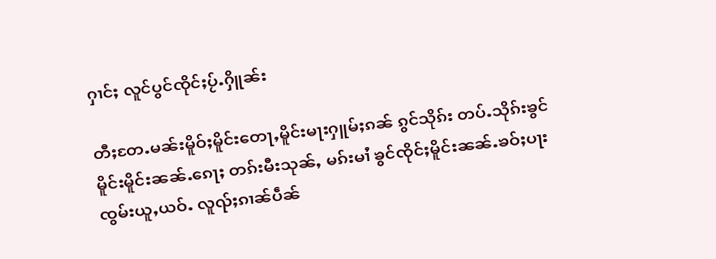ႁၢင်ႈ လူင်ပွင်ၸိုင်ႈပႂ်ႉႁိူၼ်း

တီႈတႄႉမၼ်းမိူဝ်ႈမိူင်းတေႃႇမိူင်းမႃးႁူမ်ႈၵၼ် ၵွင်သိုၵ်း တပ်ႉသိုၵ်းၶွင်မိူင်းမိူင်းၼၼ်ႉၵေႃႈ တၵ်းမီးသုၼ်ႇ မၵ်းမၢႆ ၶွင်ၸိုင်ႈမိူင်းၼၼ်ႉၶဝ်ႈပႃးၸွမ်းယူႇယဝ်ႉ လူၺ်ႈၵၢၼ်ပဵၼ်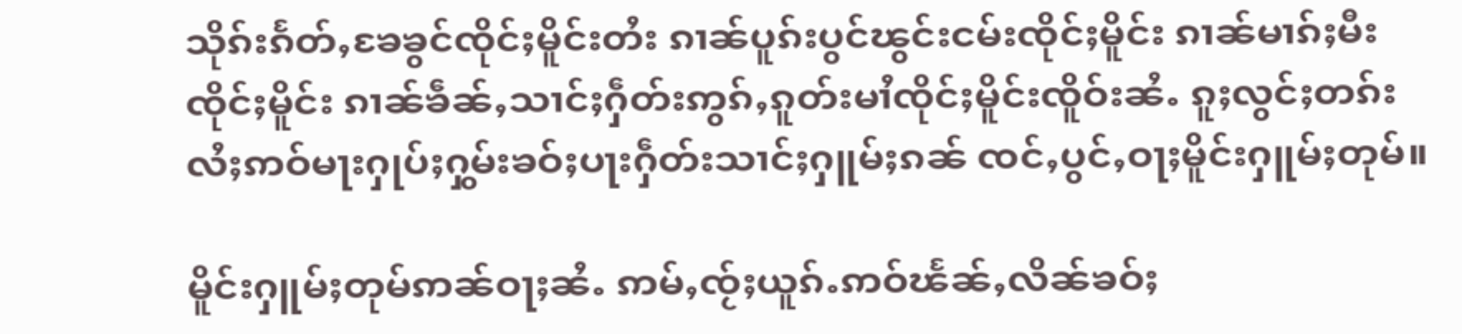သိုၵ်းၵႅတ်ႇၶႄၶွင်ၸိုင်ႈမိူင်းတႆး ၵၢၼ်ပူၵ်းပွင်ၽွင်းငမ်းၸိုင်ႈမိူင်း ၵၢၼ်မၢၵ်ႈမီးၸိုင်ႈမိူင်း ၵၢၼ်ၶဵၼ်ႇသၢင်ႈႁဵတ်းဢွၵ်ႇၵူတ်းမၢႆၸိုင်ႈမိူင်းၸိူဝ်းၼႆႉ ၵူႈလွင်ႈတၵ်းလႆႈဢဝ်မႃးႁုပ်ႈႁွမ်းၶဝ်ႈပႃးႁဵတ်းသၢင်ႈႁူမ်ႈၵၼ် ၸင်ႇပွင်ႇဝႃႈမိူင်းႁူမ်ႈတုမ်။

မိူင်းႁူမ်ႈတုမ်ဢၼ်ဝႃႈၼႆႉ ဢမ်ႇၸႂ်ႈယူၵ်ႉဢဝ်ၽႅၼ်ႇလိၼ်ၶဝ်ႈ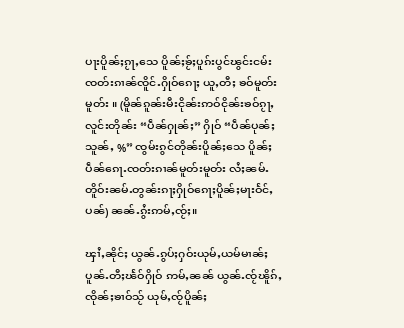ပႃးပိူၼ်ႈၵႂႃႇသေ ပိူၼ်ႈၶႂ်ႈပူၵ်းပွင်ၽွင်းငမ်းၸတ်းၵၢၼ်ၸိူင်ႉႁိုဝ်ၵေႃႈ ယူႇတီႈ ၶဝ်မူတ်းမူတ်း ။ (မိူၼ်ၵူၼ်းမီးငိုၼ်းဢဝ်ငိုၼ်းၶဝ်ၵႂႃႇလူင်းတိုၼ်း “ပဵၼ်ႁုၼ်ႈ” ႁိုဝ် “ပဵၼ်ပုၼ်ႈသူၼ်ႇ %” ၸွမ်းၵွင်တိုၼ်းပိူၼ်ႈသေ ပိူၼ်ႈပဵၼ်ၵေႃႉၸတ်းၵၢၼ်မူတ်းမူတ်း လႆႈၼမ်ႉတိူဝ်းၼမ်ႉတွၼ်းၵႃႈႁိုဝ်ၵေႃႈပိူၼ်ႈမႃးဝႅင်ႇပၼ်) ၼၼ်ႉၵွႆးဢမ်ႇၸႂ်ႈ။

ၾၢႆႇၼိုင်ႈ ယွၼ်ႉၵွပ်ႈႁဝ်းယုမ်ႇယမ်မၢၼ်ႈ ပူၼ်ႉတီႈၽႅဝ်ႁိုဝ် ဢမ်ႇၼၼ် ယွၼ်ႉၸႂ်ၽိူၵ်ႇၸိုၼ်ႈၶၢဝ်သႂ် ယုမ်ႇၸႂ်ပိူၼ်ႈ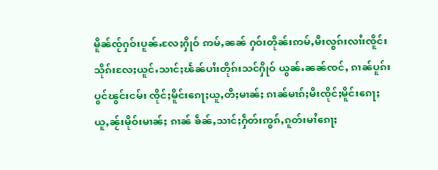မိူၼ်ၸႂ်ႁဝ်းပူၼ်ႉလႄႈႁိုဝ် ဢမ်ႇၼၼ် ႁဝ်းတိုၼ်းဢမ်ႇမီးလွၵ်းလၢႆးၸိူင်းသိုၵ်းလႄႈယူင်ႉသၢင်ႈၽႅၼ်ပၢႆးတိုၵ်းသင်ႁိုဝ် ယွၼ်ႉၼၼ်ၸင်ႇ ၵၢၼ်ပူၵ်းပွင်ၽွင်းငမ်း ၸိုင်ႈမိူင်းၵေႃႈယူႇတီႈမၢၼ်ႈ ၵၢၼ်မၢၵ်ႈမီးၸိုင်ႈမိူင်းၵေႃႈ ယူႇၼႂ်းမိုဝ်းမၢၼ်ႈ ၵၢၼ် ၶဵၼ်ႇသၢင်ႈႁဵတ်းဢွၵ်ႇၵူတ်းမၢႆၵေႃႈ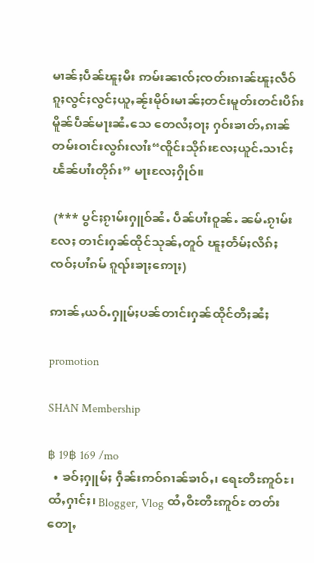မၢၼ်ႈပဵၼ်ၽူႈမီး ဢမ်းၼၢၸ်ႈၸတ်းၵၢၼ်ၽူႈလဵဝ် ၵူႈလွင်ႈလွင်ႈယူႇၼႂ်းမိုဝ်းမၢၼ်ႈတင်းမူတ်းတင်းပိၵ်း မိူၼ်ပဵၼ်မႃးၼႆႉသေ တေလႆႈဝႃႈ ႁဝ်းၶၢတ်ႇၵၢၼ် တမ်းဝၢင်းလွၵ်းလၢႆး“ၸိူင်းသိုၵ်းလႄႈယူင်ႉသၢင်ႈၽႅၼ်ပၢႆးတိုၵ်း” မႃးလႄႈႁိုဝ်။

 (*** ပွင်ႈၵႂၢမ်းႁူဝ်ၼႆႉ ပဵၼ်ပၢႆးဝူၼ်ႉ ၼမ်ႉၵႂၢမ်းလႄႈ တၢင်းႁၼ်ထိုင်သုၼ်ႇတူဝ် ၽူႈတႅမ်ႈလိၵ်ႈ ၸဝ်ႈပၢႆၵမ် ၵူၺ်းၶႃႈဢေႃႈ)

ဢၢၼ်ႇယဝ်ႉႁူမ်ႈပၼ်တၢင်းႁၼ်ထိုင်တီႈၼႆႈ

promotion

SHAN Membership

฿ 19฿ 169 /mo
  • ၶဝ်ႈႁူမ်ႈ ႁဵၼ်းဢဝ်ၵၢၼ်ၶၢဝ်ႇ၊ ရေႊတီႊဢူဝ်ႊ၊ ထႆႇႁၢင်ႈ၊ Blogger, Vlog ထႆႇဝီႊတီႊဢူဝ်ႊ တတ်းတေႃႇ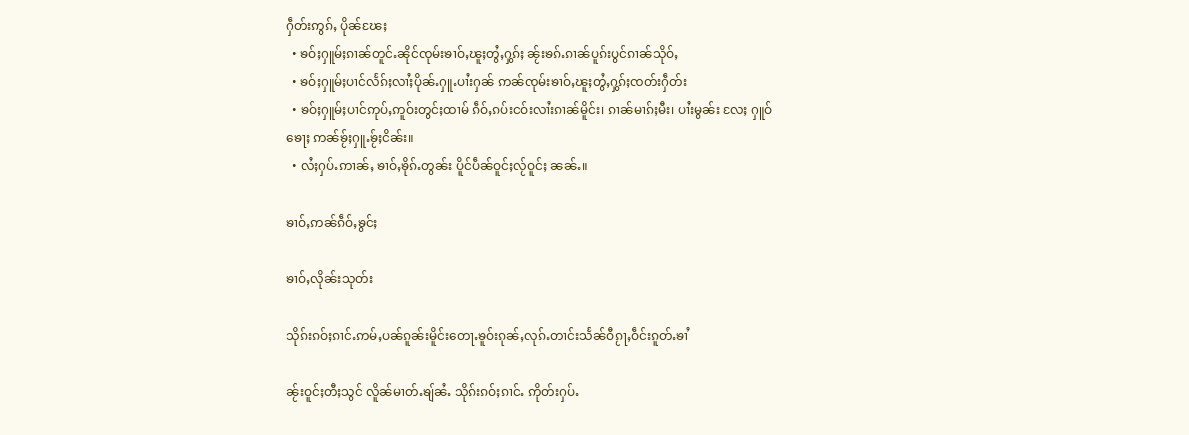ႁဵတ်းဢွၵ်ႇ ပိုၼ်ၽႄႈ
  • ၶဝ်ႈႁူမ်ႈၵၢၼ်တူင်ႉၼိုင်ၸုမ်းၶၢဝ်ႇၽူႈတွႆႇႁွၵ်ႈ ၼႂ်းၶၵ်ႉၵၢၼ်ပူၵ်းပွင်ၵၢၼ်သိုဝ်ႇ
  • ၶဝ်ႈႁူမ်ႈပၢင်လႅၵ်ႈလၢႆႈပိုၼ်ႉႁူႉပၢႆးႁၼ် ဢၼ်ၸုမ်းၶၢဝ်ႇၽူႈတွႆႇႁွၵ်ႈၸတ်းႁဵတ်း
  • ၶဝ်ႈႁူမ်ႈပၢင်ဢုပ်ႇဢူဝ်းတွင်ႈထၢမ် ၵဵဝ်ႇၵပ်းငဝ်းလၢႆးၵၢၼ်မိူင်း၊ ၵၢၼ်မၢၵ်ႈမီး၊ ပၢႆးမွၼ်း လႄႈ ႁူဝ်ၶေႃႈ ဢၼ်ၶႂ်ႈႁူႉၶႂ်ႈငိၼ်း။
  • လႆႈႁပ်ႉဢၢၼ်ႇ ၶၢဝ်ႇၶိုၵ်ႉတွၼ်း ပိူင်ပဵၼ်ဝူင်ႈလႂ်ဝူင်ႈ ၼၼ်ႉ။

ၶၢဝ်ႇဢၼ်ၵဵဝ်ႇၶွင်ႈ

ၶၢဝ်ႇလိုၼ်းသုတ်း

သိုၵ်းၵဝ်ႈၵၢင်ႉဢမ်ႇပၼ်ၵူၼ်းမိူင်းတေႃႉၶူဝ်းၵုၼ်ႇလုၵ်ႉတၢင်းသႅၼ်ဝီၵႂႃႇဝဵင်းၵူတ်ႉၶၢႆ

ၼႂ်းဝူင်ႈတီႈသွင် လိူၼ်မၢတ်ႉၶျ်ၼႆႉ သိုၵ်းၵဝ်ႈၵၢင်ႉ ဢိုတ်းႁပ်ႉ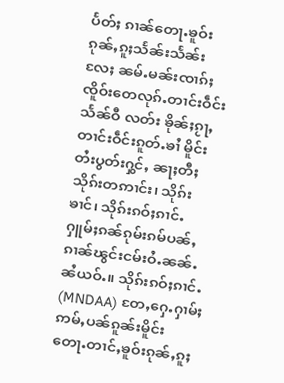ပႅတ်ႈ ၵၢၼ်တေႃႉၶူဝ်းၵုၼ်ႇၵူႈသႅၼ်းသႅၼ်း လႄႈ ၼမ်ႉမၼ်းၸၢၵ်ႈ ၸိူဝ်းတေလုၵ်ႉတၢင်းဝဵင်းသႅၼ်ဝီ လတ်း ၶိုၼ်ႈၵႂႃႇတၢင်းဝဵင်းၵူတ်ႉၶၢႆ မိူင်းတႆးပွတ်းႁွင်ႇ ၼႃႈတီႈသိုၵ်းတဢၢင်း၊ သိုၵ်းၶၢင်၊ သိုၵ်းၵဝ်ႈၵၢင်ႉ ႁူမ်ႈၵၼ်ၵုမ်းၵမ်ပၼ်ႇၵၢၼ်ၽွင်းငမ်းဝႆႉၼၼ်ႉ ၼႆယဝ်ႉ။ သိုၵ်းၵဝ်ႈၵၢင်ႉ (MNDAA) တႄႇႁေႉႁၢမ်ႈ ဢမ်ႇပၼ်ၵူၼ်းမိူင်း တေႃႉတၢင်ႇၶူဝ်းၵုၼ်ႇၵူႈ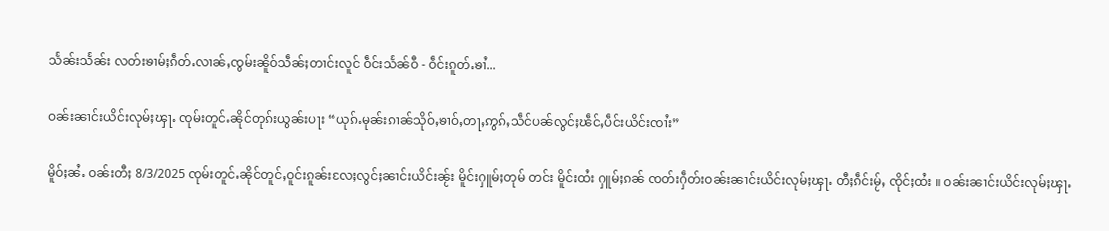သႅၼ်းသႅၼ်း လတ်းၶၢမ်ႈၵဵတ်ႉလၢၼ်ႇၸွမ်းၼိူဝ်သဵၼ်ႈတၢင်းလူင် ဝဵင်းသႅၼ်ဝီ - ဝဵင်းၵူတ်ႉၶၢႆ...

ဝၼ်းၼၢင်းယိင်းလုမ်ႈၾႃႉ ၸုမ်းတူင်ႉၼိုင်တုၵ်းယွၼ်းပႃး “ယုၵ်ႉမုၼ်းၵၢၼ်သိုဝ်ႇၶၢဝ်ႇတႃႇဢွၵ်ႇသဵင်ပၼ်လွင်ႈၽဵင်ႇပဵင်းယိင်းၸၢႆး”

မိူဝ်ႈၼႆႉ ဝၼ်းတီႈ 8/3/2025 ၸုမ်းတူင်ႉၼိုင်တူင်ႇဝူင်းၵူၼ်းလႄႈလွင်ႈၼၢင်းယိင်းၼႂ်း မိူင်းႁူမ်ႈတုမ် တင်း မိူင်းထႆး ႁူမ်ႈၵၼ် ၸတ်းႁဵတ်းဝၼ်းၼၢင်းယိင်းလုမ်ႈၾႃႉ တီႈၵဵင်းမႂ်ႇ ၸိုင်ႈထႆး ။ ဝၼ်းၼၢင်းယိင်းလုမ်ႈၾႃႉ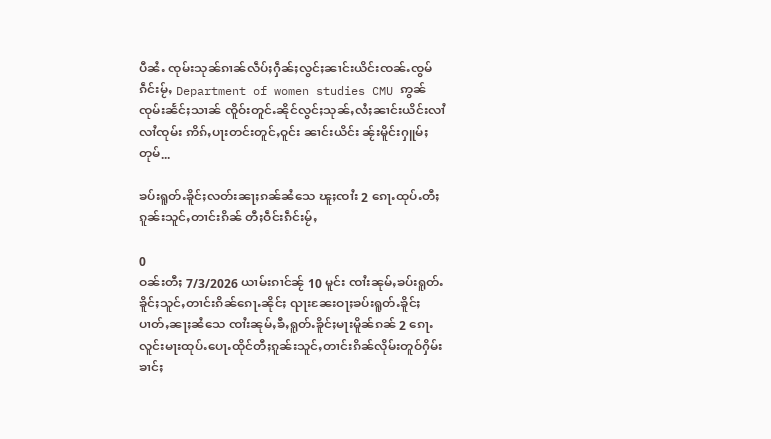ပီၼႆႉ ၸုမ်းသုၼ်ၵၢၼ်လဵပ်ႈႁဵၼ်ႈလွင်ႈၼၢင်းယိင်းၸၼ်ႉၸွမ် ၵဵင်းမႂ်ႇ Department of women studies CMU ဢွၼ်ၸုမ်းၼႅင်ႈသၢၼ် ၸိူဝ်းတူင်ႉၼိုင်လွင်ႈသုၼ်ႇလႆႈၼၢင်းယိင်းလၢႆလၢႆၸုမ်း ဢိၵ်ႇပႃးတင်းတူင်ႇဝူင်း ၼၢင်းယိင်း ၼႂ်းမိူင်းႁူမ်ႈတုမ်...

ၶပ်းရူတ်ႉၶိူင်ႈလတ်းၼႃႈၵၼ်ၼႆသေ ၽူႈၸၢႆး 2 ၵေႃႉထုပ်ႉတီႈၵူၼ်းသူင်ႇတၢင်းၵိၼ် တီႈဝဵင်းၵဵင်းမႂ်ႇ

0
ဝၼ်းတီႈ 7/3/2026 ယၢမ်းၵၢင်ၼႂ် 10 မူင်း ၸၢႆးၼုမ်ႇၶပ်းရူတ်ႉၶိူင်ႈသူင်ႇတၢင်းၵိၼ်ၵေႃႉၼိုင်ႈ ၺႃးၼႄးဝႃႈၶပ်းရူတ်ႉၶိူင်ႈပၢတ်ႇၼႃႈၼႆသေ ၸၢႆးၼုမ်ႇၶီႇရူတ်ႉၶိူင်ႈမႃးမိူၼ်ၵၼ် 2 ၵေႃႉလူင်းမႃးထုပ်ႉပေႃႉထိုင်တီႈၵူၼ်းသူင်ႇတၢင်းၵိၼ်လိုမ်းတူဝ်ႁိမ်းၶၢင်ႈ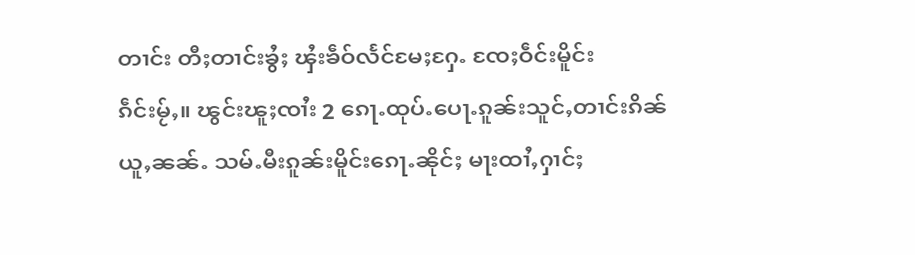တၢင်း တီႈတၢင်းၶွႆႈ ၾႆးၶဵဝ်လႅင်မႄႈႁႄႉ ၸႄႈဝဵင်းမိူင်း ၵဵင်းမႂ်ႇ။ ၽွင်းၽူႈၸၢႆး 2 ၵေႃႉထုပ်ႉပေႃႉၵူၼ်းသူင်ႇတၢင်းၵိၼ်ယူႇၼၼ်ႉ သမ်ႉမီးၵူၼ်းမိူင်းၵေႃႉၼိုင်ႈ မႃးထၢႆႇႁၢင်ႈ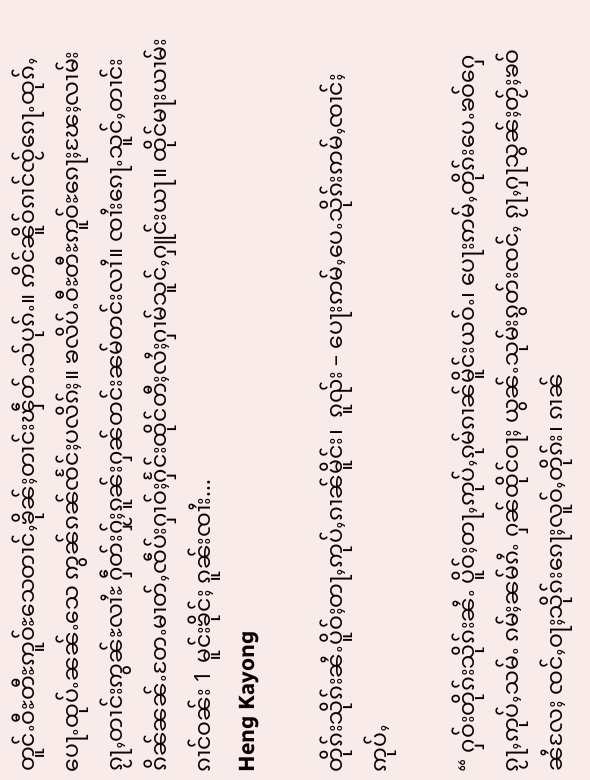တူင်ႉဝီႊတီႊဢူဝ်ႊသေတၢင်ႇၶိုၼ်ႈတၢင်းၾဵတ်ႉသ်ပုၵ်ႉ။ ဢိင်ၼိူဝ်ၵၢင်ၸႂ်ၵေႃႉထုၵ်ႇပေႃႉထုပ်ႉၼၼ်ႉသေ ဢွၼ်ၵၼ်ၸႅင်ႈပလိၵ်ႈ။ ၶလိပ်ႉဝီႊတီႊဢူဝ်ႊၵေႃႈၽႄႈလၢမ်းၵႂႃႇတၢင်းဢွၼ်ႊလၢႆႊ ႁဵတ်းႁႂ်ႈၵူၼ်းႁၼ်တင်းၼမ်တင်းလၢႆ။ ၸၢႆးၵေႃႉသူင်ႇတၢင်းၵိၼ်ၼၼ်ႉတႄႉမၢတ်ႇၸဵပ်းႁၢဝ်ႈႁႅင်းထိုင်တီႈလႆႈႁၢမ်သူင်ႇႁူင်းယႃ။ ထိုင်မႃးယၢမ်းၵၢင်ဝၼ်း 1 မူင်းၶိုင်ႈ ၵူၼ်းၸၢႆး...
Heng Kayong

တိုၵ်းသိုၵ်းၼႆႉပိူဝ်ႈတႃႇဢုပ်ႇၵၢၼ်မိူင်း၊  ၵူၺ်း – ပေႃးဢမ်ႇပေႉသိုၵ်းဢမ်ႇၸၢင်ႈဢုပ်ႇ

“ ႁဝ်းတိုၵ်းသိုၵ်းၼႆႉ ပိူဝ်ႈတႃႇဢုပ်ႇၵုမ်ၵၢၼ်မိူင်းယဝ်ႉ၊ ပေႃးဢမ်ႇတိုၵ်းပေႉၶဝ်ႁေ ၵႂႃႇဢုပ်ႇသမ်ႉ ၵမ်ႈၼမ်ၵႆႉ ႁၼ်ထိုင်ဝႃႈ ယွၼ်ႉသုမ်းၵွတ်းၸင်ႇ ၵႂႃႇႁႃသွၼ်ႈတႂ်ႈၶဝ်ၼႆလႄႈ ၸင်ႇဝႃႈသိုၵ်းၵေႃႈလူဝ်ႇတိုၵ်း၊ ၵၢၼ်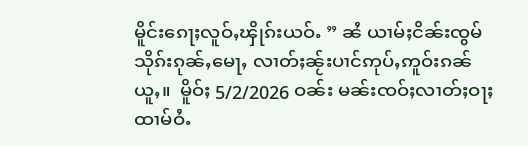မိူင်းၵေႃႈလူဝ်ႇၾိုၵ်းယဝ်ႉ ” ၼႆ ယၢမ်ႈငိၼ်းၸွမ်သိုၵ်းၵုၼ်ႇမေႃႇ လၢတ်ႈၼႂ်းပၢင်ဢုပ်ႇဢူဝ်းၵၼ်ယူႇ။  မိူဝ်ႈ 5/2/2026 ဝၼ်း မၼ်းၸဝ်ႈလၢတ်ႈဝႃႈ ထၢမ်ဝႆႉ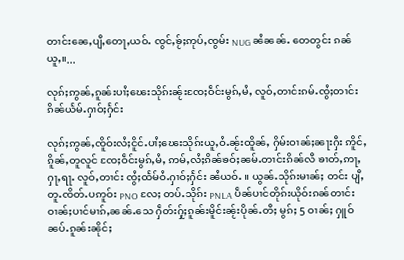တၢင်းၼေႇပျီႇတေႃႇယဝ်ႉ ၸွင်ႇၶႂ်ႈဢုပ်ႇၸွမ်း NUG ၼႆၼၼ်ႉ တေတွင်း ၵၼ်ယူႇ။...

လုၵ်ႈဢွၼ်ႇၵူၼ်းပၢႆႈၽေးသိုၵ်းၼႂ်းၸႄႈဝဵင်းမွၵ်ႇမႆႇ လူဝ်ႇတၢင်းၵမ်ႉၸွႆႈတၢင်းၵိၼ်ယႅမ်ႉႁၢဝ်ႈႁႅင်း

လုၵ်ႈဢွၼ်ႇၸိူဝ်းလႆႈငိူင်ႉပၢႆႈၽေးသိုၵ်းယူႇဝႆႉၼႂ်းထိူၼ်ႇ ႁိမ်းဝၢၼ်ႈၼႃးႁီး ဢိူင်ႇၵိူၼ်ႇတူလူင် ၸႄႈဝဵင်းမွၵ်ႇမႆႇ ဢမ်ႇလႆႈၵိၼ်ၶဝ်ႈၼမ်ႉတၢင်းၵိၼ်လီ ၶၢတ်ႇဢႃႇႁႃႇရႃႉ လူဝ်ႇတၢင်း ၸွႆႈထႅမ်ဝႆႉႁၢဝ်ႈႁႅင်း ၼႆယဝ်ႉ ။ ယွၼ်ႉသိုၵ်းမၢၼ်ႈ တင်း ပျီႇတူႉၸိတ်ႉပဢူဝ်း PNO လႄႈ တပ်ႉသိုၵ်း PNLA ပဵၼ်ပၢင်တိုၵ်းယိုဝ်းၵၼ်တၢင်းဝၢၼ်ႈပၢင်မၢၵ်ႇၼၼ်ႉသေ ႁဵတ်းႁႂ်ႈၵူၼ်းမိူင်းၼႂ်းပိုၼ်ႉတီႈ မွၵ်ႈ 5 ဝၢၼ်ႈ ႁူဝ်ၼပ်ႉၵူၼ်းၼိုင်ႈ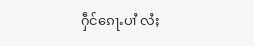ႁဵင်ၵေႃႉပၢႆ လႆႈ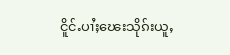ငိူင်ႉပၢႆႈၽေးသိုၵ်းယူႇ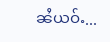ၼႆယဝ်ႉ...